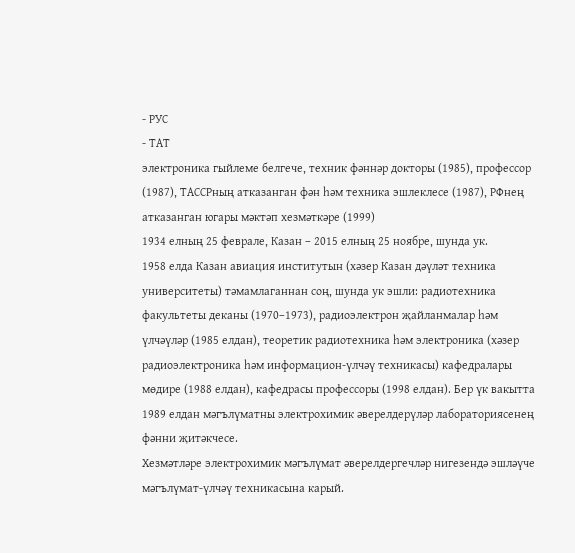- РУС
- ТАТ
электроника гыйлеме белгече, техник фәннәр докторы (1985), профессор (1987), ТАССРның атказанган фән һәм техника эшлеклесе (1987), РФнең атказанган югары мәктәп хезмәткәре (1999)
1934 елның 25 феврале, Казан – 2015 елның 25 ноябре, шунда ук.
1958 елда Казан авиация институтын (хәзер Казан дәүләт техника университеты) тәмамлаганнан соң, шунда ук эшли: радиотехника факультеты деканы (1970–1973), радиоэлектрон җайланмалар һәм үлчәүләр (1985 елдан), теоретик радиотехника һәм электроника (хәзер радиоэлектроника һәм информацион-үлчәү техникасы) кафедралары мөдире (1988 елдан), кафедрасы профессоры (1998 елдан). Бер үк вакытта 1989 елдан мәгълүматны электрохимик әверелдерүләр лабораториясенең фәнни җитәкчесе.
Хезмәтләре электрохимик мәгълүмат әверелдергечләр нигезендә эшләүче мәгълүмат-үлчәү техникасына карый.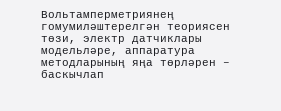Вольтамперметриянең гомумиләштерелгән теориясен төзи, электр датчиклары модельләре, аппаратура методларының яңа төрләрен – баскычлап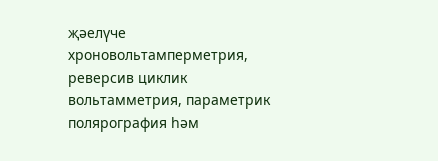җәелүче хроновольтамперметрия, реверсив циклик вольтамметрия, параметрик полярография һәм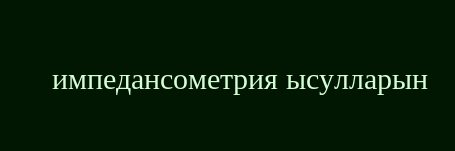импедансометрия ысулларын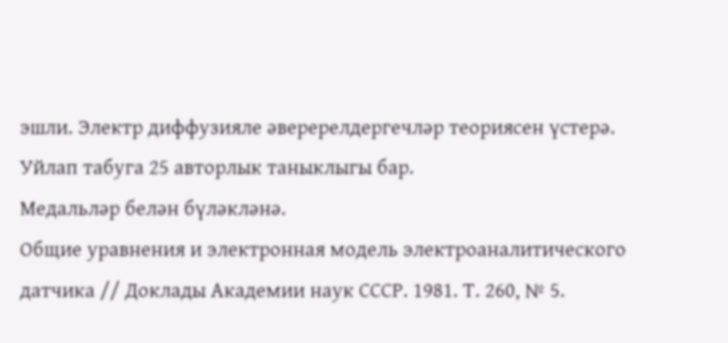эшли. Электр диффузияле әверерелдергечләр теориясен үстерә.
Уйлап табуга 25 авторлык таныклыгы бар.
Медальләр белән бүләкләнә.
Общие уравнения и электронная модель электроаналитического датчика // Доклады Академии наук СССР. 1981. Т. 260, № 5.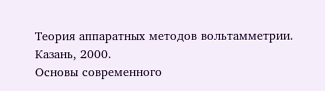Теория аппаратных методов вольтамметрии. Казань, 2000.
Основы современного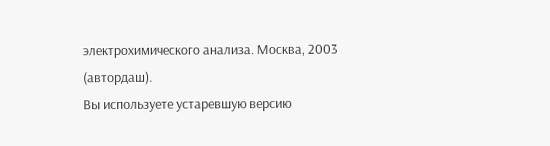электрохимического анализа. Москва, 2003 (автордаш).
Вы используете устаревшую версию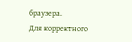браузера.
Для корректного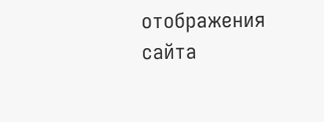отображения сайта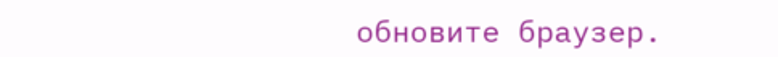обновите браузер.